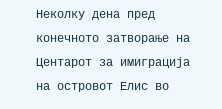Неколку дена пред конечното затворање на Центарот за имиграција на островот Елис во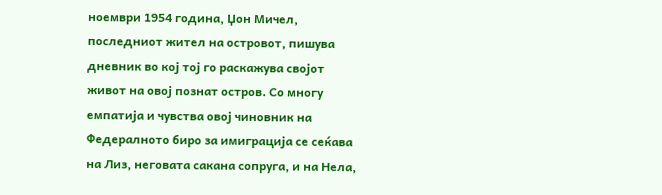ноември 1954 година, Џон Мичел, последниот жител на островот, пишува дневник во кој тој го раскажува својот живот на овој познат остров. Со многу емпатија и чувства овој чиновник на Федералното биро за имиграција се сеќава на Лиз, неговата сакана сопруга, и на Нела,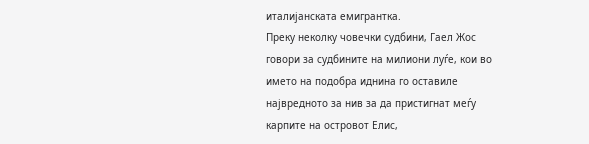италијанската емигрантка.
Преку неколку човечки судбини, Гаел Жос говори за судбините на милиони луѓе, кои во името на подобра иднина го оставиле највредното за нив за да пристигнат меѓу карпите на островот Елис,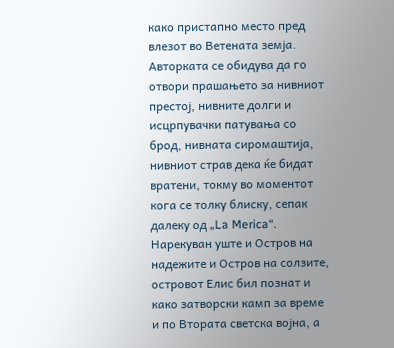како пристапно место пред влезот во Ветената земја. Авторката се обидува да го отвори прашањето за нивниот престој, нивните долги и исцрпувачки патувања со брод, нивната сиромаштија, нивниот страв дека ќе бидат вратени, токму во моментот кога се толку блиску, сепак далеку од „La Merica“. Нарекуван уште и Остров на надежите и Остров на солзите, островот Елис бил познат и како затворски камп за време и по Втората светска војна, а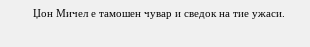Џон Мичел е тамошен чувар и сведок на тие ужаси.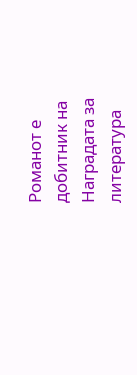Романот е добитник на Наградата за литература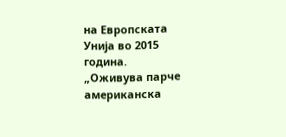на Европската Унија во 2015 година.
„Оживува парче американска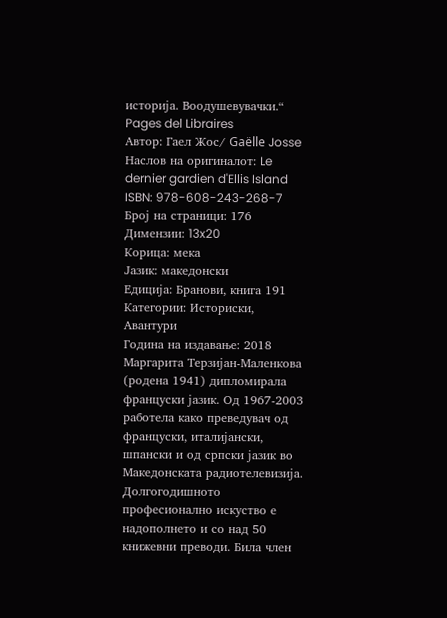историја. Воодушевувaчки.“
Pages del Libraires
Автор: Гаел Жос/ Gaëlle Josse
Наслов на оригиналот: Le dernier gardien d'Ellis Island
ISBN: 978-608-243-268-7
Број на страници: 176
Димензии: 13x20
Корица: мека
Јазик: македонски
Едиција: Бранови, книга 191
Категории: Историски, Авантури
Година на издавање: 2018
Маргарита Терзијан-Маленкова (родена 1941) дипломирала француски јазик. Од 1967-2003 работела како преведувач од француски, италијански, шпански и од српски јазик во Македонската радиотелевизија. Долгогодишното професионално искуство е надополнето и со над 50 книжевни преводи. Била член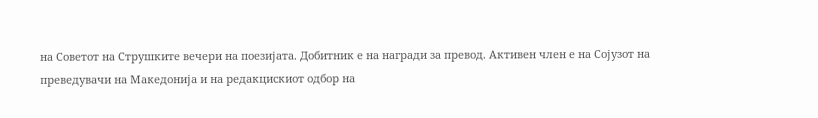на Советот на Струшките вечери на поезијата. Добитник е на награди за превод. Активен член е на Сојузот на преведувачи на Македонија и на редакцискиот одбор на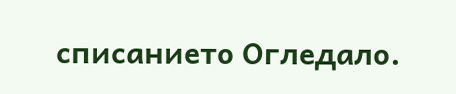списанието Огледало.